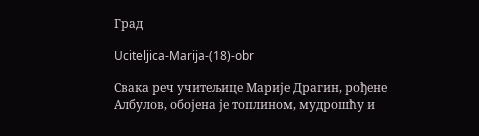Град

Uciteljica-Marija-(18)-obr

Свака реч учитељице Марије Драгин, рођене Албулов, обојена је топлином, мудрошћу и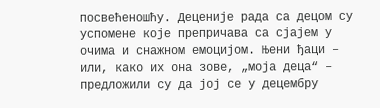посвећеношћу. Деценије рада са децом су успомене које препричава са сјајем у очима и снажном емоцијом. Њени ђаци – или, како их она зове, „моја деца“ – предложили су да јој се у децембру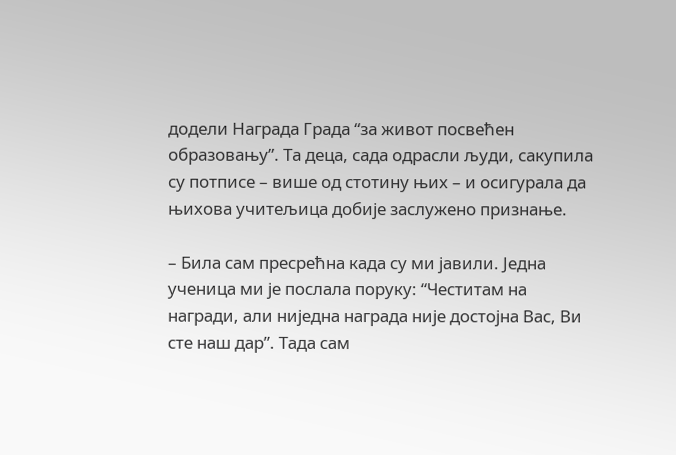додели Награда Града “за живот посвећен образовању”. Та деца, сада одрасли људи, сакупила су потписе – више од стотину њих – и осигурала да њихова учитељица добије заслужено признање.

– Била сам пресрећна када су ми јавили. Једна ученица ми је послала поруку: “Честитам на награди, али ниједна награда није достојна Вас, Ви сте наш дар”. Тада сам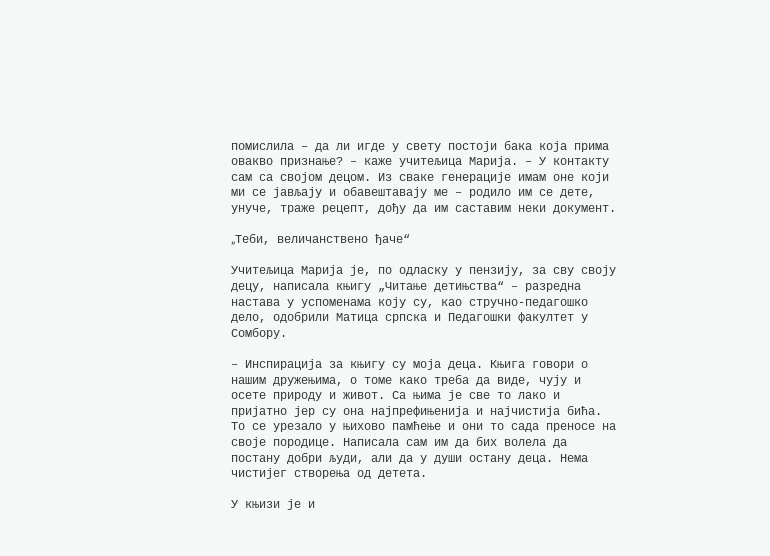помислила – да ли игде у свету постоји бака која прима овакво признање? – каже учитељица Марија. – У контакту сам са својом децом. Из сваке генерације имам оне који ми се јављају и обавештавају ме – родило им се дете, унуче, траже рецепт, дођу да им саставим неки документ.

„Tеби, величанствено ђаче“

Учитељица Марија је, по одласку у пензију, за сву своју децу, написала књигу „Читање детињства“ – разредна настава у успоменама коју су, као стручно-педагошко дело, одобрили Матица српска и Педагошки факултет у Сомбору.

– Инспирација за књигу су моја деца. Књига говори о нашим дружењима, о томе како треба да виде, чују и осете природу и живот. Са њима је све то лако и пријатно јер су она најпрефињенија и најчистија бића. То се урезало у њихово памћење и они то сада преносе на своје породице. Написала сам им да бих волела да постану добри људи, али да у души остану деца. Нема чистијег створења од детета.

У књизи је и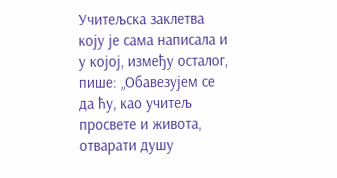Учитељска заклетва коју је сама написала и у којој, између осталог, пише: „Обавезујем се да ћу, као учитељ просвете и живота, отварати душу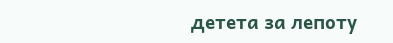детета за лепоту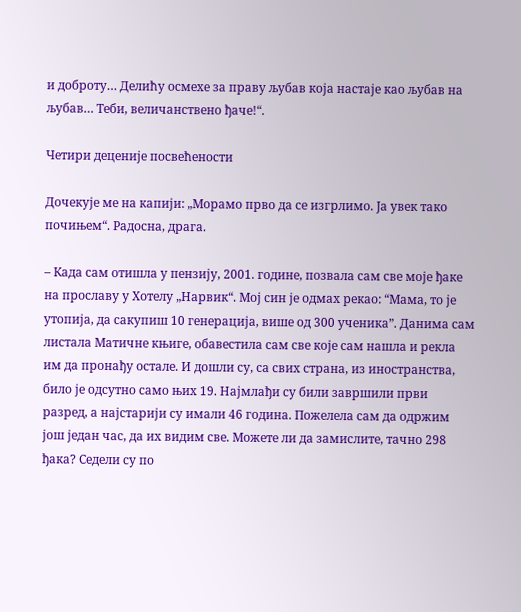и доброту… Делићу осмехе за праву љубав која настаје као љубав на љубав… Теби, величанствено ђаче!“.

Четири деценије посвећености

Дочекује ме на капији: „Морамо прво да се изгрлимо. Ја увек тако почињем“. Радосна, драга.

– Када сам отишла у пензију, 2001. године, позвала сам све моје ђаке на прославу у Хотелу „Нарвик“. Мој син је одмах рекао: “Мама, то је утопија, да сакупиш 10 генерација, више од 300 ученика”. Данима сам листала Матичне књиге, обавестила сам све које сам нашла и рекла им да пронађу остале. И дошли су, са свих страна, из иностранства, било је одсутно само њих 19. Најмлађи су били завршили први разред, а најстарији су имали 46 година. Пожелела сам да одржим још један час, да их видим све. Можете ли да замислите, тачно 298 ђака? Седели су по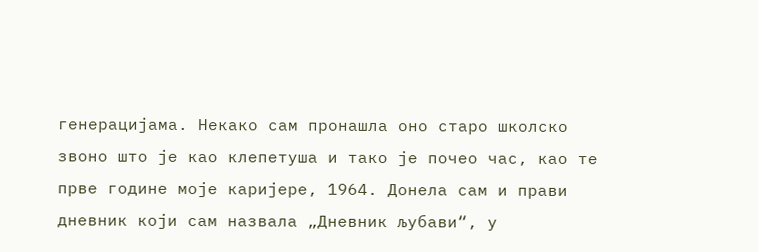генерацијама. Некако сам пронашла оно старо школско звоно што је као клепетуша и тако је почео час, као те прве године моје каријере, 1964. Донела сам и прави дневник који сам назвала „Дневник љубави“, у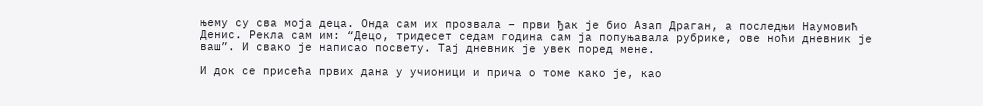њему су сва моја деца. Онда сам их прозвала – први ђак је био Азап Драган, а последњи Наумовић Денис. Рекла сам им: “Децо, тридесет седам година сам ја попуњавала рубрике, ове ноћи дневник је ваш”. И свако је написао посвету. Тај дневник је увек поред мене.

И док се присећа првих дана у учионици и прича о томе како је, као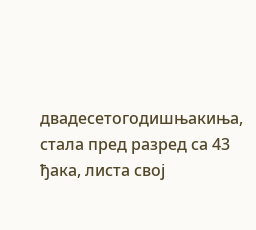двадесетогодишњакиња, стала пред разред са 43 ђака, листа свој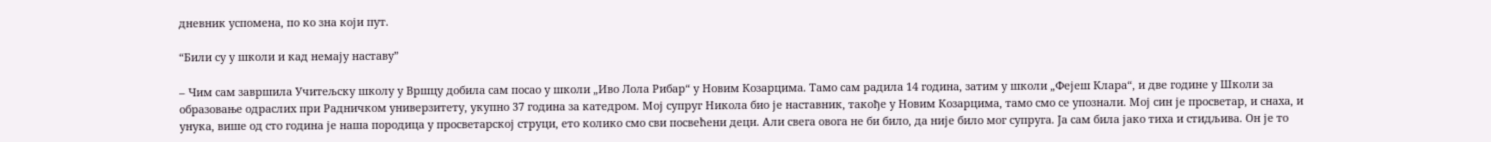дневник успомена, по ко зна који пут.

“Били су у школи и кад немају наставу”

– Чим сам завршила Учитељску школу у Вршцу добила сам посао у школи „Иво Лола Рибар“ у Новим Козарцима. Тамо сам радила 14 година, затим у школи „Фејеш Клара“, и две године у Школи за образовање одраслих при Радничком универзитету, укупно 37 година за катедром. Мој супруг Никола био је наставник, такође у Новим Козарцима, тамо смо се упознали. Мој син је просветар, и снаха, и унука, више од сто година је наша породица у просветарској струци, ето колико смо сви посвећени деци. Али свега овога не би било, да није било мог супруга. Ја сам била јако тиха и стидљива. Он је то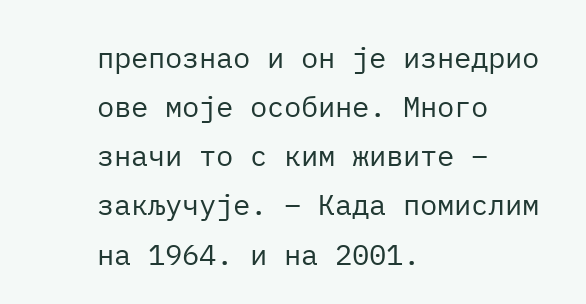препознао и он је изнедрио ове моје особине. Много значи то с ким живите – закључује. – Када помислим на 1964. и на 2001.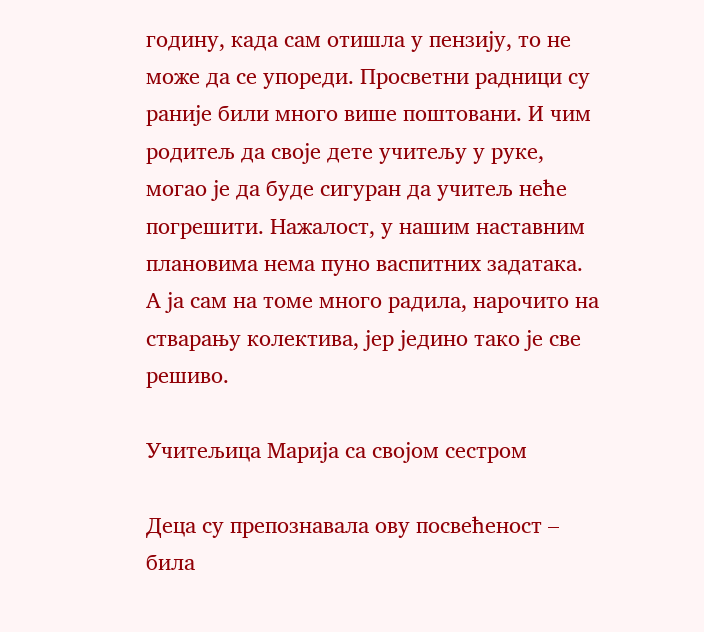годину, када сам отишла у пензију, то не може да се упореди. Просветни радници су раније били много више поштовани. И чим родитељ да своје дете учитељу у руке, могао је да буде сигуран да учитељ неће погрешити. Нажалост, у нашим наставним плановима нема пуно васпитних задатака. А ја сам на томе много радила, нарочито на стварању колектива, јер једино тако је све решиво.

Учитељица Марија са својом сестром

Деца су препознавала ову посвећеност – била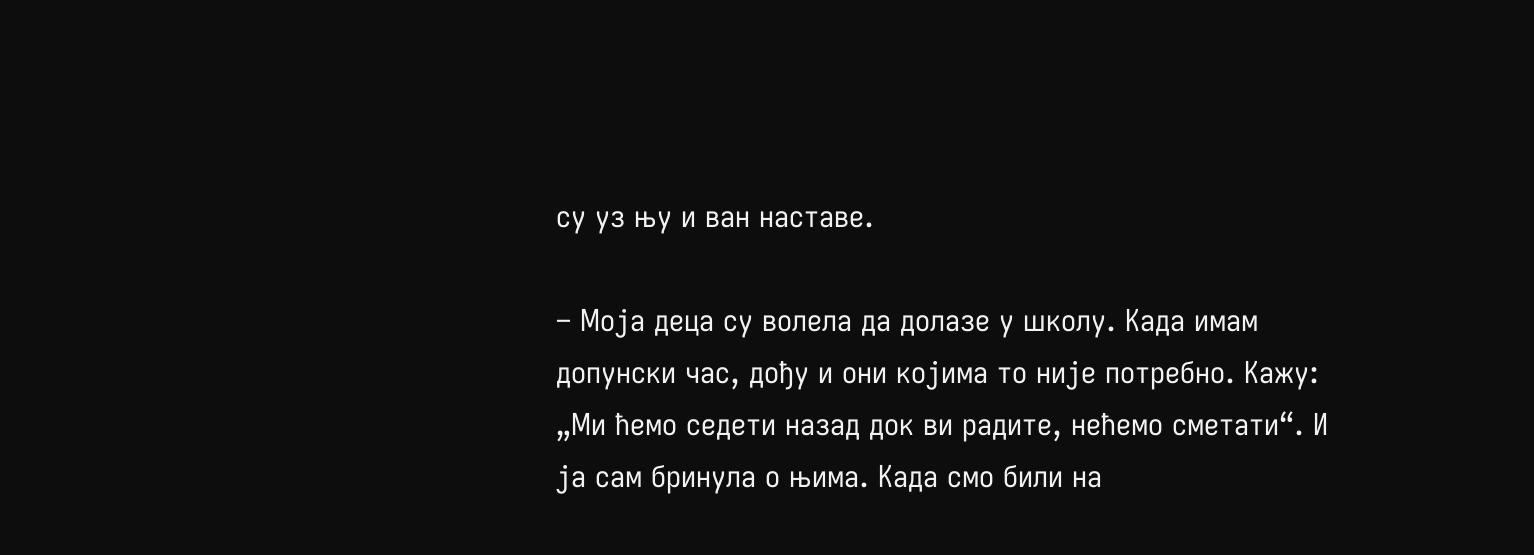су уз њу и ван наставе.

– Моја деца су волела да долазе у школу. Када имам допунски час, дођу и они којима то није потребно. Кажу: „Ми ћемо седети назад док ви радите, нећемо сметати“. И ја сам бринула о њима. Када смо били на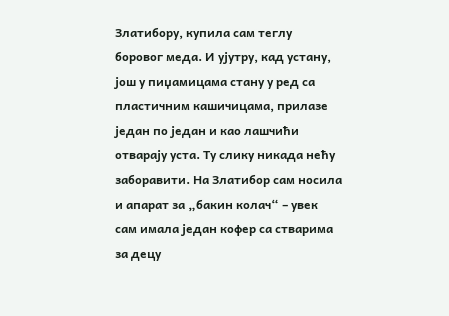Златибору, купила сам теглу боровог меда. И ујутру, кад устану, још у пиџамицама стану у ред са  пластичним кашичицама, прилазе један по један и као лашчићи отварају уста. Ту слику никада нећу заборавити. На Златибор сам носила и апарат за „бакин колач“ – увек сам имала један кофер са стварима за децу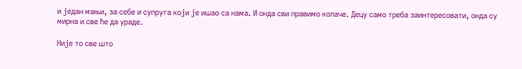и један мањи, за себе и супруга који је ишао са нама. И онда сви правимо колаче. Децу само треба заинтересовати, онда су мирна и све ће да ураде.

Није то све што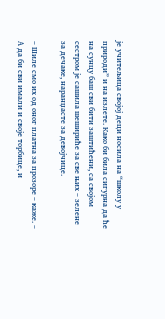је учитељица својој деци носила на “школу у природи” и на излете. Како би била сигурна да ће на сунцу баш сви бити заштићени, са својом сестром је сашила шешириће за све њих – зелене за дечаке, наранџасте за девојчице.

– Шиле смо их од оног платна за прозоре – каже. – А да би сви имали и своје торбице, и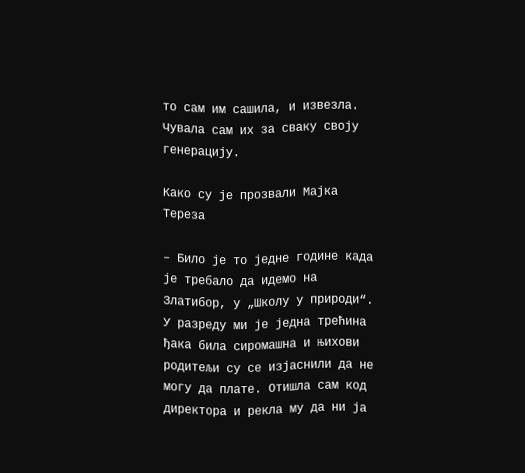то сам им сашила, и извезла. Чувала сам их за сваку своју генерацију.

Како су је прозвали Мајка Тереза

– Било је то једне године када је требало да идемо на Златибор, у „Школу у природи“. У разреду ми је једна трећина ђака била сиромашна и њихови родитељи су се изјаснили да не могу да плате. Отишла сам код директора и рекла му да ни ја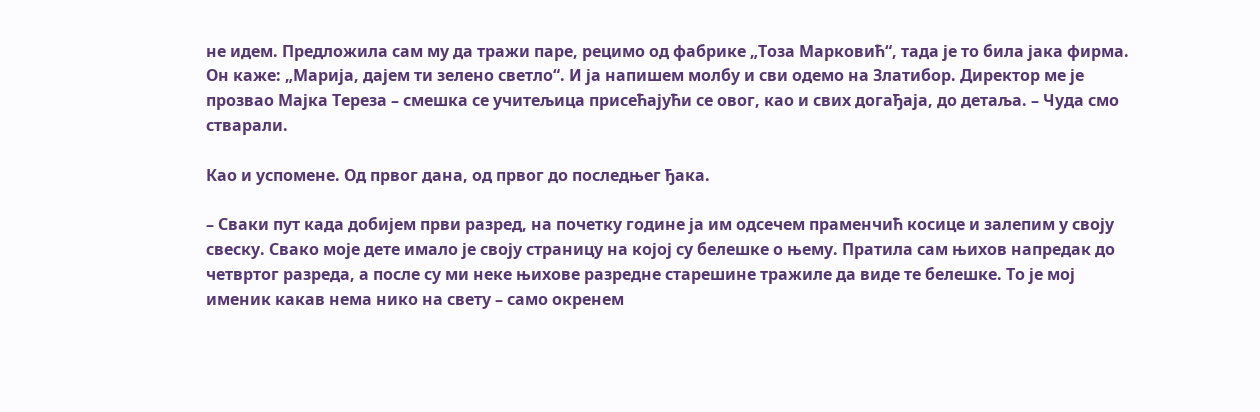не идем. Предложила сам му да тражи паре, рецимо од фабрике „Тоза Марковић“, тада је то била јака фирма. Он каже: „Марија, дајем ти зелено светло“. И ја напишем молбу и сви одемо на Златибор. Директор ме је прозвао Мајка Тереза – смешка се учитељица присећајући се овог, као и свих догађаја, до детаља. – Чуда смо стварали.

Као и успомене. Од првог дана, од првог до последњег ђака.

– Сваки пут када добијем први разред, на почетку године ја им одсечем праменчић косице и залепим у своју свеску. Свако моје дете имало је своју страницу на којој су белешке о њему. Пратила сам њихов напредак до четвртог разреда, а после су ми неке њихове разредне старешине тражиле да виде те белешке. То је мој именик какав нема нико на свету – само окренем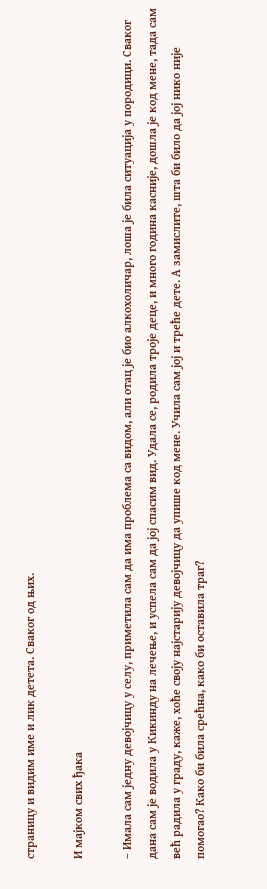страницу и видим име и лик детета. Сваког од њих.

И мајком свих ђака

– Имала сам једну девојчицу у селу, приметила сам да има проблема са видом, али отац је био алкохоличар, лоша је била ситуација у породици. Сваког дана сам је водила у Кикинду на лечење, и успела сам да јој спасим вид. Удала се, родила троје деце, и много година касније, дошла је код мене, тада сам већ радила у граду, каже, хоће своју најстарију девојчицу да упише код мене. Учила сам јој и треће дете. А замислите, шта би било да јој нико није помогао? Како би била срећна, како би оставила траг?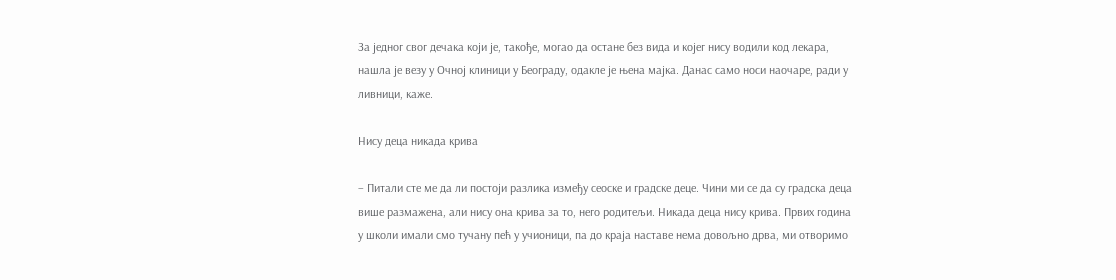За једног свог дечака који је, такође, могао да остане без вида и којег нису водили код лекара, нашла је везу у Очној клиници у Београду, одакле је њена мајка. Данас само носи наочаре, ради у ливници, каже.

Нису деца никада крива

– Питали сте ме да ли постоји разлика између сеоске и градске деце. Чини ми се да су градска деца више размажена, али нису она крива за то, него родитељи. Никада деца нису крива. Првих година у школи имали смо тучану пећ у учионици, па до краја наставе нема довољно дрва, ми отворимо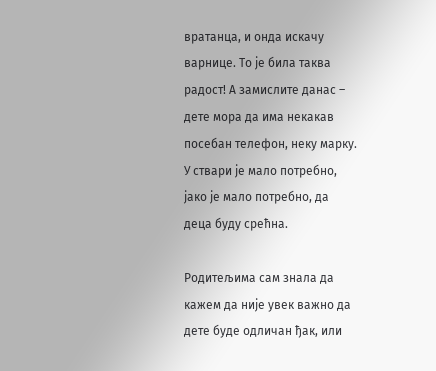вратанца, и онда искачу варнице. То је била таква радост! А замислите данас – дете мора да има некакав посебан телефон, неку марку. У ствари је мало потребно, јако је мало потребно, да деца буду срећна.

Родитељима сам знала да кажем да није увек важно да дете буде одличан ђак, или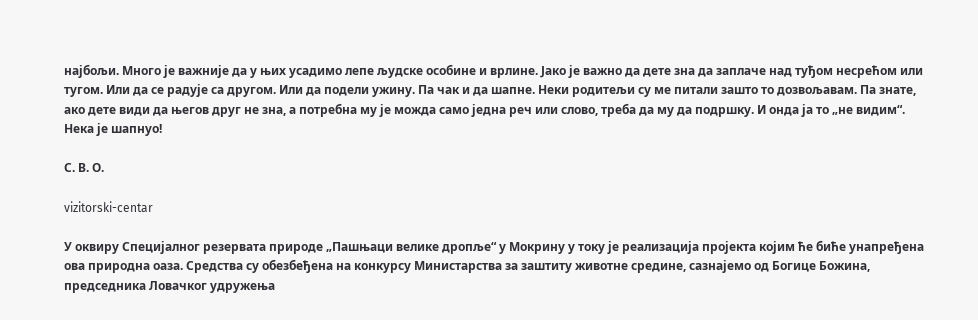најбољи. Много је важније да у њих усадимо лепе људске особине и врлине. Јако је важно да дете зна да заплаче над туђом несрећом или тугом. Или да се радује са другом. Или да подели ужину. Па чак и да шапне. Неки родитељи су ме питали зашто то дозвољавам. Па знате, ако дете види да његов друг не зна, а потребна му је можда само једна реч или слово, треба да му да подршку. И онда ја то „не видим“. Нека је шапнуо!

С. В. О.

vizitorski-centar

У оквиру Специјалног резервата природе „Пашњаци велике дропље“ у Мокрину у току је реализација пројекта којим ће биће унапређена ова природна оаза. Средства су обезбеђена на конкурсу Министарства за заштиту животне средине, сазнајемо од Богице Божина, председника Ловачког удружења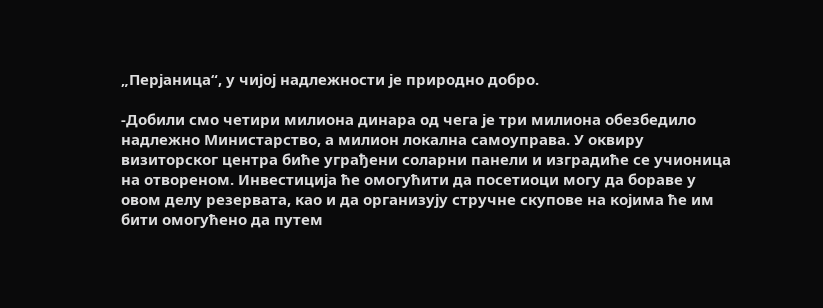„Перјаница“, у чијој надлежности је природно добро.

-Добили смо четири милиона динара од чега је три милиона обезбедило надлежно Министарство, а милион локална самоуправа. У оквиру визиторског центра биће уграђени соларни панели и изградиће се учионица на отвореном. Инвестиција ће омогућити да посетиоци могу да бораве у овом делу резервата, као и да организују стручне скупове на којима ће им бити омогућено да путем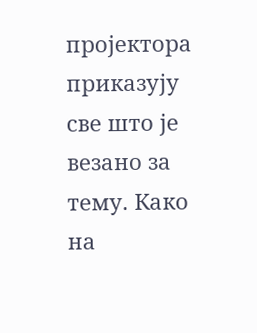пројектора приказују све што је везано за тему. Како на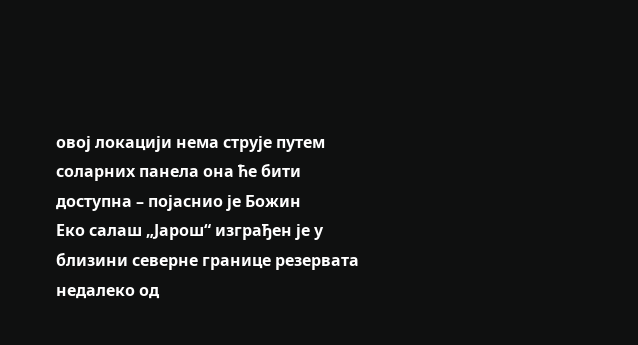овој локацији нема струје путем соларних панела она ће бити доступна – појаснио је Божин
Еко салаш „Јарош“ изграђен је у близини северне границе резервата недалеко од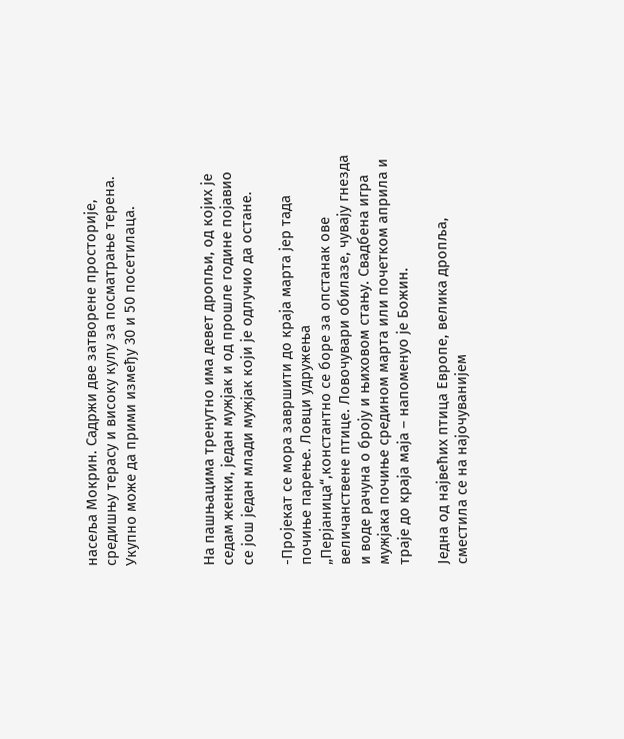насеља Мокрин. Садржи две затворене просторије, средишњу терасу и високу кулу за посматрање терена. Укупно може да прими између 30 и 50 посетилаца.



На пашњацима тренутно има девет дропљи, од којих је седам женки, један мужјак и од прошле године појавио се још један млади мужјак који је одлучио да остане.

-Пројекат се мора завршити до краја марта јер тада почиње парење. Ловци удружења „Перјаница“,константно се боре за опстанак ове величанствене птице. Ловочувари обилазе, чувају гнезда и воде рачуна о броју и њиховом стању. Свадбена игра мужјака почиње средином марта или почетком априла и траје до краја маја – напоменуо је Божин.

Једна од највећих птица Европе, велика дропља, сместила се на најочуванијем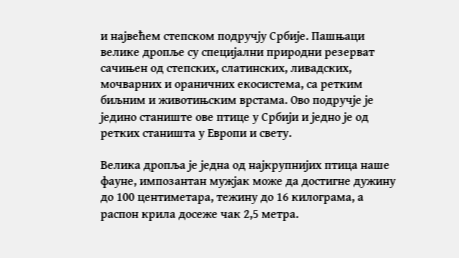и највећем степском подручју Србије. Пашњаци велике дропље су специјални природни резерват сачињен од степских, слатинских, ливадских, мочварних и ораничних екосистема, са ретким биљним и животињским врстама. Ово подручје је једино станиште ове птице у Србији и једно је од ретких станишта у Европи и свету.

Велика дропља је једна од најкрупнијих птица наше фауне, импозантан мужјак може да достигне дужину до 100 центиметара, тежину до 16 килограма, а распон крила досеже чак 2,5 метра.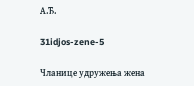А.Ђ.

31idjos-zene-5

Чланице удружења жена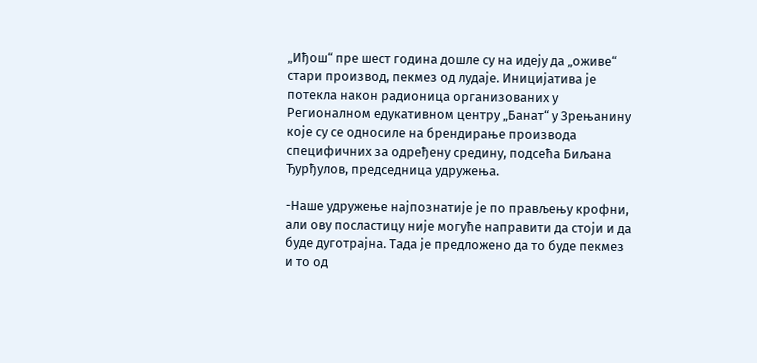„Иђош“ пре шест година дошле су на идеју да „оживе“ стари производ, пекмез од лудаје. Иницијатива је потекла након радионица организованих у Регионалном едукативном центру „Банат“ у Зрењанину које су се односиле на брендирање производа специфичних за одређену средину, подсећа Биљана Ђурђулов, председница удружења.

-Наше удружење најпознатије је по прављењу крофни, али ову посластицу није могуће направити да стоји и да буде дуготрајнa. Тада је предложено да то буде пекмез и то од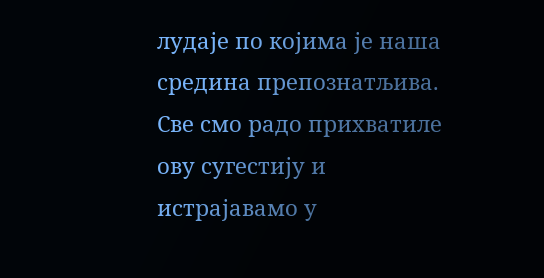лудаје по којима је наша средина препознатљива. Све смо радо прихватиле ову сугестију и истрајавамо у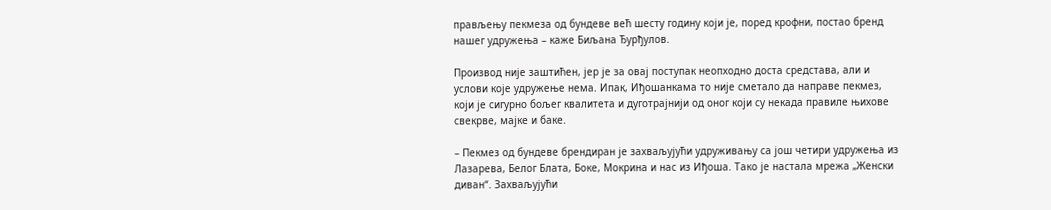прављењу пекмеза од бундеве већ шесту годину који је, поред крофни, постао бренд нашег удружења – каже Биљана Ђурђулов.

Производ није заштићен, јер је за овај поступак неопходно доста средстава, али и услови које удружење нема. Ипак, Иђошанкама то није сметало да направе пекмез, који је сигурно бољег квалитета и дуготрајнији од оног који су некада правиле њихове свекрве, мајке и баке.

– Пекмез од бундеве брендиран је захваљујући удруживању са још четири удружења из Лазарева, Белог Блата, Боке, Мокрина и нас из Иђоша. Тако је настала мрежа „Женски диван“. Захваљујући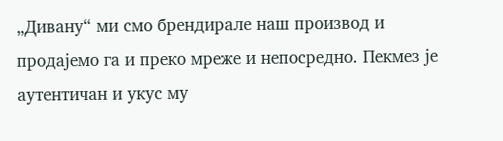„Дивану“ ми смо брендирале наш производ и продајемо га и преко мреже и непосредно. Пекмез је аутентичан и укус му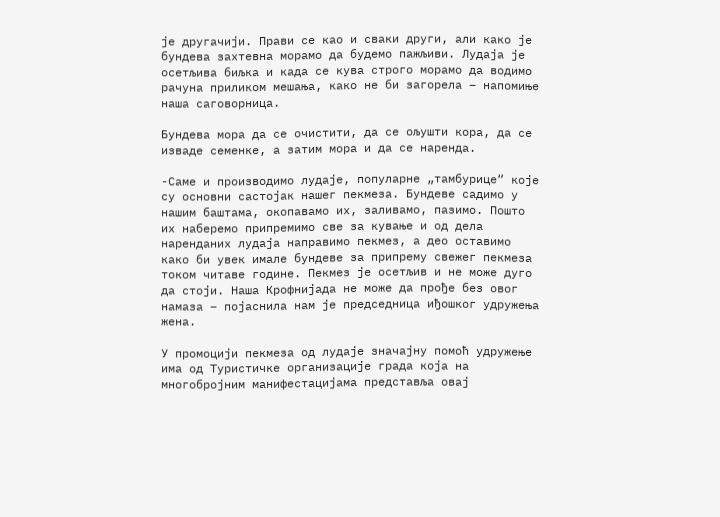је другачији. Прави се као и сваки други, али како је бундева захтевна морамо да будемо пажљиви. Лудаја је осетљива биљка и када се кува строго морамо да водимо рачуна приликом мешања, како не би загорела – напомиње наша саговорница.

Бундева мора да се очистити, да се ољушти кора, да се изваде семенке, а затим мора и да се наренда.

-Саме и производимо лудаје, популарне „тамбурице“ које су основни састојак нашег пекмеза. Бундеве садимо у нашим баштама, окопавамо их, заливамо, пазимо. Пошто их наберемо припремимо све за кување и од дела наренданих лудаја направимо пекмез, а део оставимо како би увек имале бундеве за припрему свежег пекмеза током читаве године. Пекмез је осетљив и не може дуго да стоји. Наша Крофнијада не може да прође без овог намаза – појаснила нам је председница иђошког удружења жена.

У промоцији пекмеза од лудаје значајну помоћ удружење има од Туристичке организације града која на многобројним манифестацијама представља овај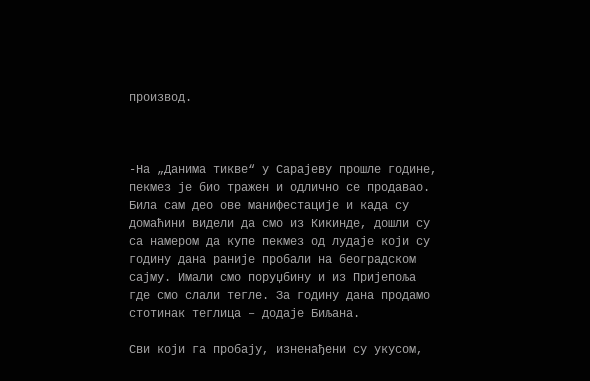производ.



-На „Данима тикве“ у Сарајеву прошле године, пекмез је био тражен и одлично се продавао. Била сам део ове манифестације и када су домаћини видели да смо из Кикинде, дошли су са намером да купе пекмез од лудаје који су годину дана раније пробали на београдском сајму. Имали смо поруџбину и из Пријепоља где смо слали тегле. За годину дана продамо стотинак теглица – додаје Биљана.

Сви који га пробају, изненађени су укусом,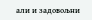али и задовољни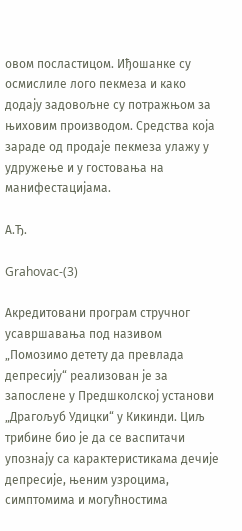овом посластицом. Иђошанке су осмислиле лого пекмеза и како додају задовољне су потражњом за њиховим производом. Средства која зараде од продаје пекмеза улажу у удружење и у гостовања на манифестацијама.

А.Ђ.

Grahovac-(3)

Акредитовани програм стручног усавршавања под називом „Помозимо детету да превлада депресију“ реализован је за запослене у Предшколској установи „Драгољуб Удицки“ у Кикинди. Циљ трибине био је да се васпитачи упознају са карактеристикама дечије депресије, њеним узроцима, симптомима и могућностима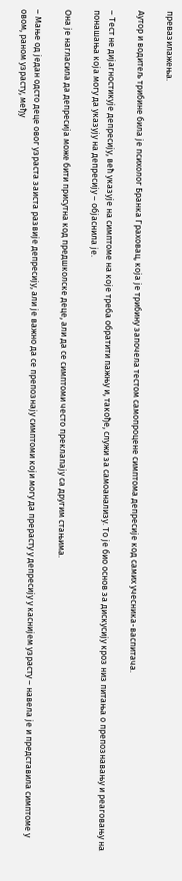превазилажења.

Аутор и водитељ трибине била је психолог Бранка Граховац, која је трибину започела тестом самопроцене симптома депресије код самих учесника-васпитача.

– Тест не дијагностикује депресију, већ указује на симптоме на које треба обратити пажњу и, такође, служи за самоанализу. То је био основ за дискусију кроз низ питања о препознавању и реаговању на понашања која могу да указују на депресију – објаснила је.

Она је нагласила да депресија може бити присутна код предшколске деце, али да се симптоми често преклапају са другим стањима.

– Мање од један одсто деце овог узраста заиста развије депресију, али је важно да се препознају симптоми који могу да прерасту у депресију у каснијем узрасту – навела је и представила симптоме у овом, раном узрасту, међу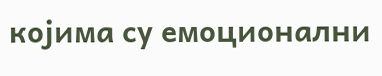којима су емоционални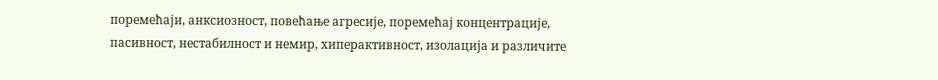поремећаји, анксиозност, повећање агресије, поремећај концентрације, пасивност, нестабилност и немир, хиперактивност, изолација и различите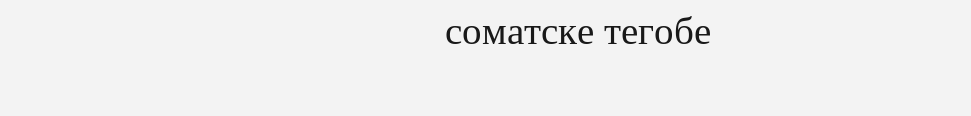соматске тегобе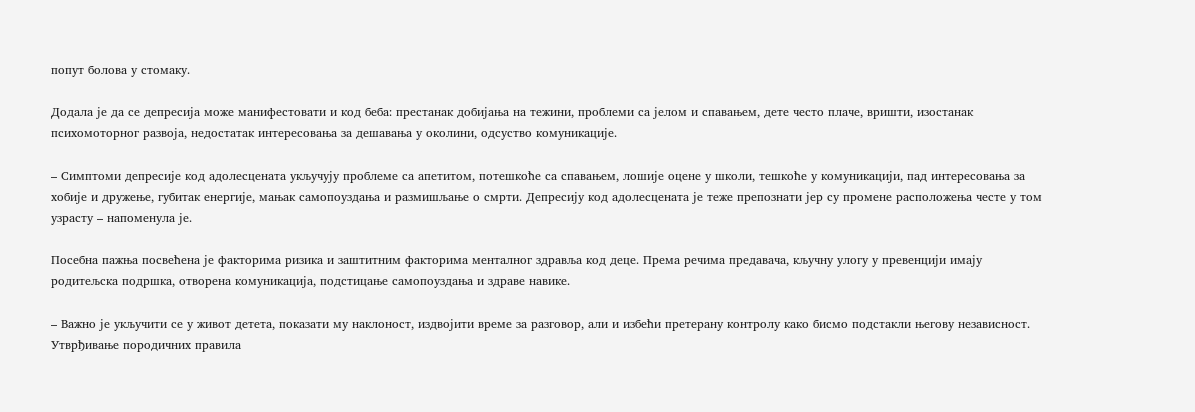попут болова у стомаку.

Додала је да се депресија може манифестовати и код беба: престанак добијања на тежини, проблеми са јелом и спавањем, дете често плаче, вришти, изостанак психомоторног развоја, недостатак интересовања за дешавања у околини, одсуство комуникације.

– Симптоми депресије код адолесцената укључују проблеме са апетитом, потешкоће са спавањем, лошије оцене у школи, тешкоће у комуникацији, пад интересовања за хобије и дружење, губитак енергије, мањак самопоуздања и размишљање о смрти. Депресију код адолесцената је теже препознати јер су промене расположења честе у том узрасту – напоменула је.

Посебна пажња посвећена је факторима ризика и заштитним факторима менталног здравља код деце. Према речима предавача, кључну улогу у превенцији имају родитељска подршка, отворена комуникација, подстицање самопоуздања и здраве навике.

– Важно је укључити се у живот детета, показати му наклоност, издвојити време за разговор, али и избећи претерану контролу како бисмо подстакли његову независност. Утврђивање породичних правила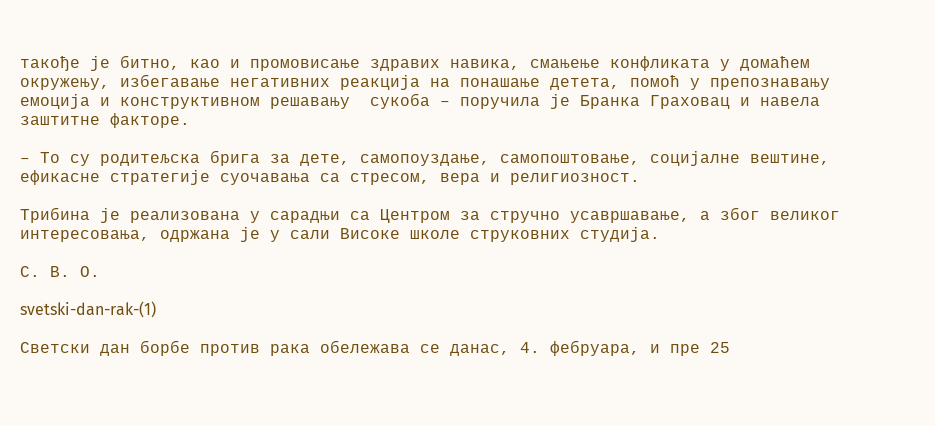такође је битно, као и промовисање здравих навика, смањење конфликата у домаћем окружењу, избегавање негативних реакција на понашање детета, помоћ у препознавању емоција и конструктивном решавању  сукоба – поручила је Бранка Граховац и навела заштитне факторе.

– То су родитељска брига за дете, самопоуздање, самопоштовање, социјалне вештине, ефикасне стратегије суочавања са стресом, вера и религиозност.

Трибина је реализована у сарадњи са Центром за стручно усавршавање, а због великог интересовања, одржана је у сали Високе школе струковних студија.

С. В. О.

svetski-dan-rak-(1)

Светски дан борбе против рака обележава се данас, 4. фебруара, и пре 25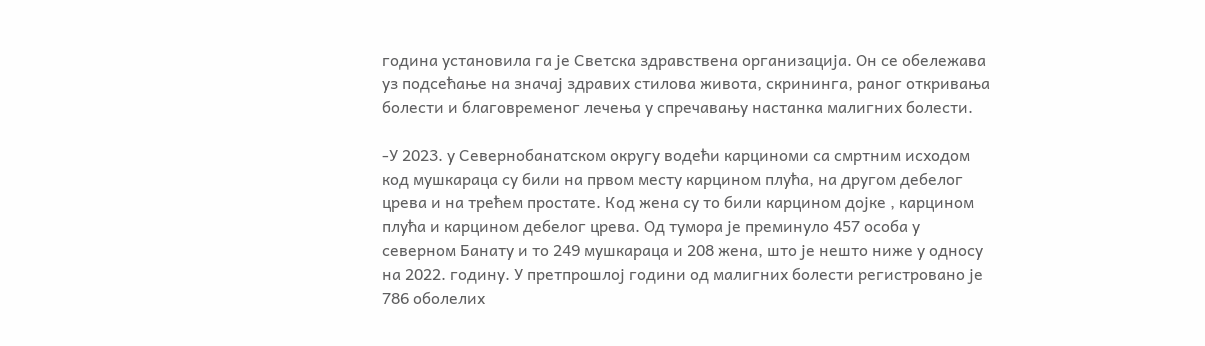година установила га је Светска здравствена организација. Он се обележава уз подсећање на значај здравих стилова живота, скрининга, раног откривања болести и благовременог лечења у спречавању настанка малигних болести.

-У 2023. у Севернобанатском округу водећи карциноми са смртним исходом код мушкараца су били на првом месту карцином плућа, на другом дебелог црева и на трећем простате. Код жена су то били карцином дојке , карцином плућа и карцином дебелог црева. Од тумора је преминуло 457 особа у северном Банату и то 249 мушкараца и 208 жена, што је нешто ниже у односу на 2022. годину. У претпрошлој години од малигних болести регистровано је 786 оболелих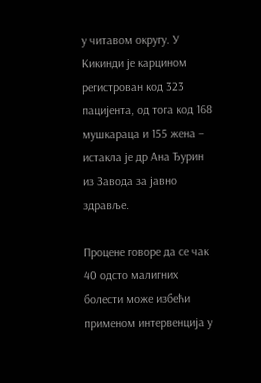у читавом округу. У Кикинди је карцином регистрован код 323 пацијента, од тога код 168 мушкараца и 155 жена – истакла је др Ана Ђурин из Завода за јавно здравље.

Процене говоре да се чак 40 одсто малигних болести може избећи применом интервенција у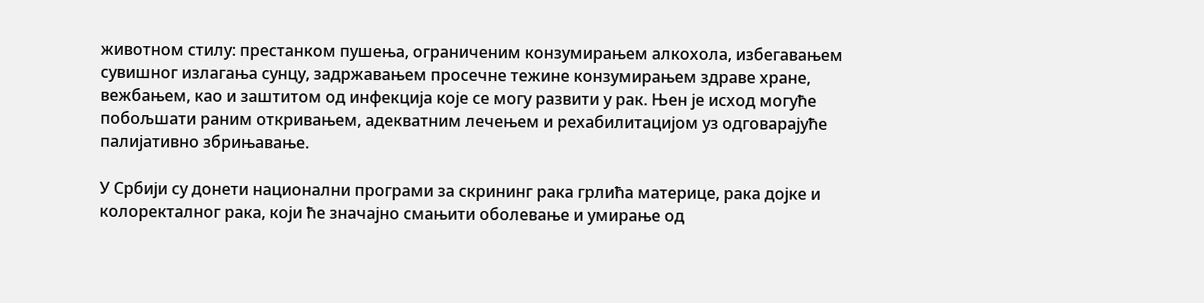животном стилу: престанком пушења, ограниченим конзумирањем алкохола, избегавањем сувишног излагања сунцу, задржавањем просечне тежине конзумирањем здраве хране, вежбањем, као и заштитом од инфекција које се могу развити у рак. Њен је исход могуће побољшати раним откривањем, адекватним лечењем и рехабилитацијом уз одговарајуће палијативно збрињавање.

У Србији су донети национални програми за скрининг рака грлића материце, рака дојке и колоректалног рака, који ће значајно смањити оболевање и умирање од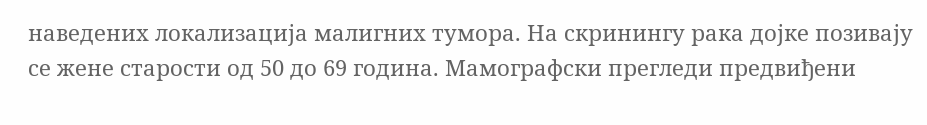наведених локализација малигних тумора. На скринингу рака дојке позивају се жене старости од 50 до 69 година. Мамографски прегледи предвиђени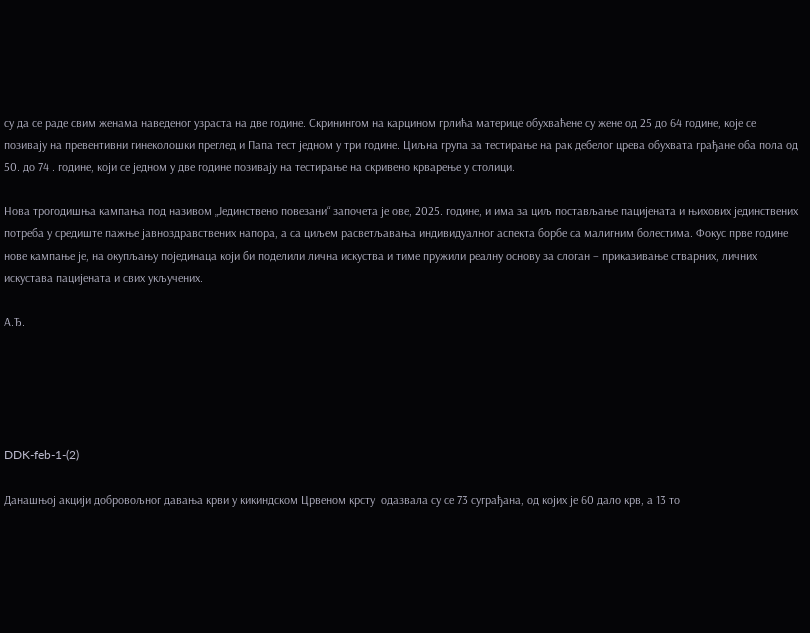су да се раде свим женама наведеног узраста на две године. Скринингом на карцином грлића материце обухваћене су жене од 25 до 64 године, које се позивају на превентивни гинеколошки преглед и Папа тест једном у три године. Циљна група за тестирање на рак дебелог црева обухвата грађане оба пола од 50. до 74 . године, који се једном у две године позивају на тестирање на скривено крварење у столици.

Нова трогодишња кампања под називом „Јединствено повезани“ започета је ове, 2025. године, и има за циљ постављање пацијената и њихових јединствених потреба у средиште пажње јавноздравствених напора, а са циљем расветљавања индивидуалног аспекта борбе са малигним болестима. Фокус прве године нове кампање је, на окупљању појединаца који би поделили лична искуства и тиме пружили реалну основу за слоган – приказивање стварних, личних искустава пацијената и свих укључених.

А.Ђ.





DDK-feb-1-(2)

Данашњој акцији добровољног давања крви у кикиндском Црвеном крсту  одазвала су се 73 суграђана, од којих је 60 дало крв, а 13 то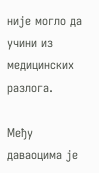није могло да учини из медицинских разлога.

Међу даваоцима је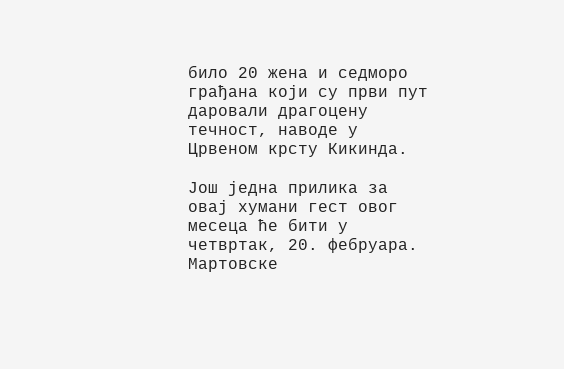било 20 жена и седморо грађана који су први пут даровали драгоцену течност, наводе у Црвеном крсту Кикинда.

Још једна прилика за овај хумани гест овог месеца ће бити у четвртак, 20. фебруара. Мартовске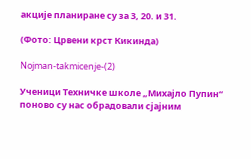акције планиране су за 3, 20. и 31.

(Фото: Црвени крст Кикинда)

Nojman-takmicenje-(2)

Ученици Техничке школе „Михајло Пупин“ поново су нас обрадовали сјајним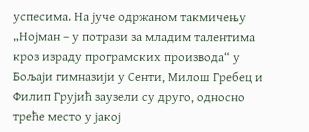успесима. На јуче одржаном такмичењу „Нојман – у потрази за младим талентима кроз израду програмских производа“ у Бољаји гимназији у Сенти, Милош Гребец и Филип Грујић заузели су друго, односно треће место у јакој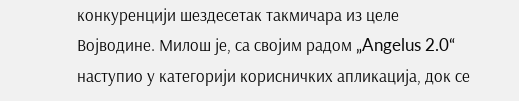конкуренцији шездесетак такмичара из целе Војводине. Милош је, са својим радом „Angelus 2.0“ наступио у категорији корисничких апликација, док се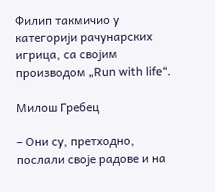Филип такмичио у категорији рачунарских игрица, са својим производом „Run with life“.

Милош Гребец

– Они су, претходно, послали своје радове и на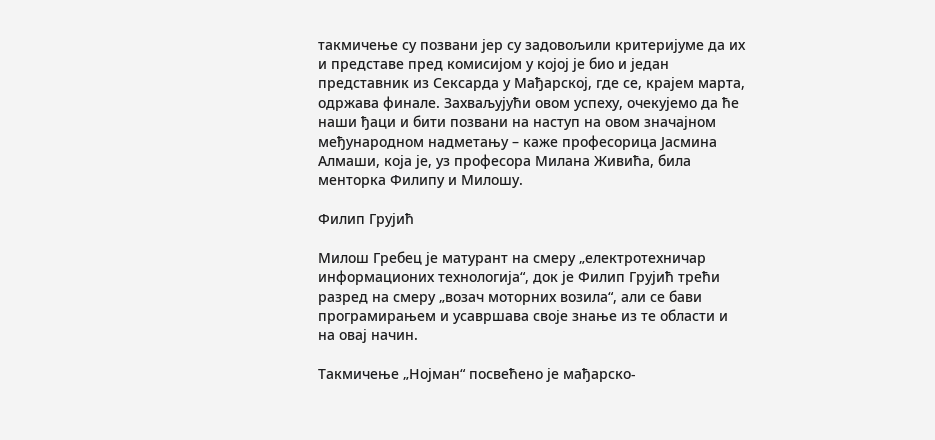такмичење су позвани јер су задовољили критеријуме да их и представе пред комисијом у којој је био и један представник из Сексарда у Мађарској, где се, крајем марта, одржава финале. Захваљујући овом успеху, очекујемо да ће наши ђаци и бити позвани на наступ на овом значајном међународном надметању – каже професорица Јасмина Алмаши, која је, уз професора Милана Живића, била менторка Филипу и Милошу.

Филип Грујић

Милош Гребец је матурант на смеру „електротехничар информационих технологија“, док је Филип Грујић трећи разред на смеру „возач моторних возила“, али се бави програмирањем и усавршава своје знање из те области и на овај начин.

Такмичење „Нојман“ посвећено је мађарско-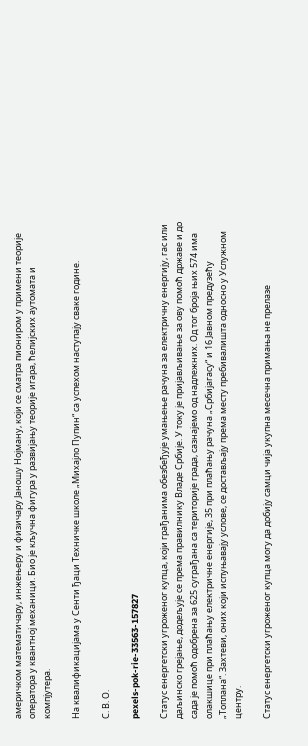америчком математичару, инжењеру и физичару Јаношу Нојману, који се сматра пиониром у примени теорије оператора у квантној механици. Био је кључна фигура у развијању теорије игара, ћелијских аутомата и компјутера.

На квалификацијама у Сенти ђаци Техничке школе „Михајло Пупин“ са успехом наступају сваке године.

С. В. О.

pexels-pok-rie-33563-157827

Статус енергетски угроженог купца, који грађанима обезбеђује умањење рачуна за електричну енергију, гас или даљинско грејање, додељује се према правилнику Владе Србије. У току је пријављивање за ову помоћ државе и до сада је помоћ одобрена за 625 суграђана са територије града, сазнајемо од надлежних. Од тог броја њих 574 има олакшице при плаћању електричне енергије, 35 при плаћању рачуна „Србијагасу“ и 16 Јавном предузећу „Топлана“. Захтеви, оних који испуњавају услове, се достављају према месту пребивалишта односно у Услужном центру.

Статус енергетски угроженог купца могу да добију самци чија укупна месечна примања не прелазе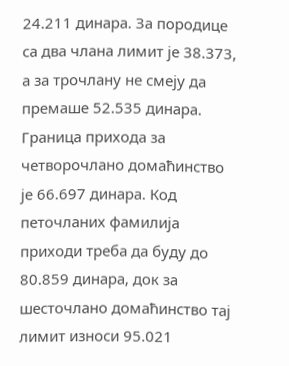24.211 динара. За породице са два члана лимит је 38.373, а за трочлану не смеју да премаше 52.535 динара. Граница прихода за четворочлано домаћинство је 66.697 динара. Код петочланих фамилија приходи треба да буду до 80.859 динара, док за шесточлано домаћинство тај лимит износи 95.021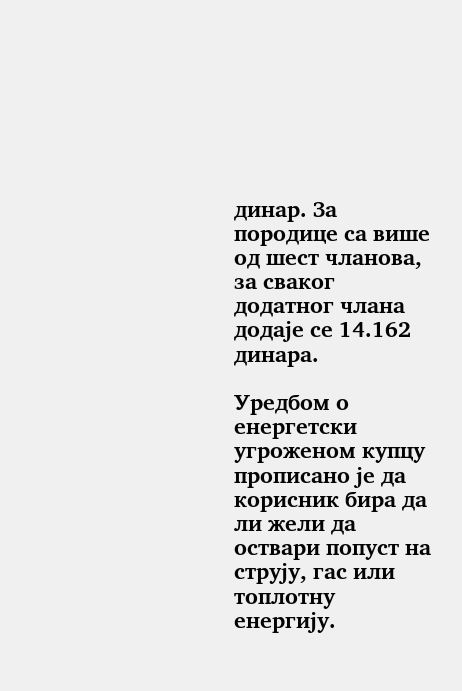динар. За породице са више од шест чланова, за сваког додатног члана додаје се 14.162 динара.

Уредбом о енергетски угроженом купцу прописано је да корисник бира да ли жели да оствари попуст на струју, гас или топлотну енергију.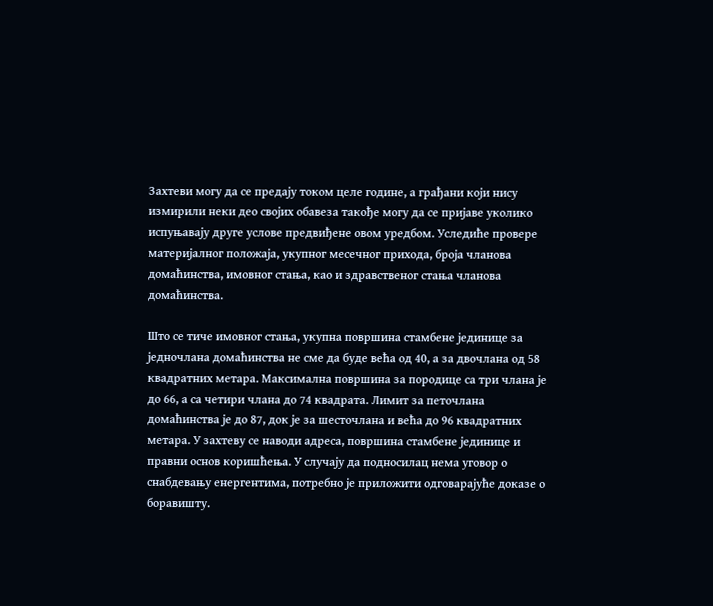Захтеви могу да се предају током целе године, а грађани који нису измирили неки део својих обавеза такође могу да се пријаве уколико испуњавају друге услове предвиђене овом уредбом. Уследиће провере материјалног положаја, укупног месечног прихода, броја чланова домаћинства, имовног стања, као и здравственог стања чланова домаћинства.

Што се тиче имовног стања, укупна површина стамбене јединице за једночлана домаћинства не сме да буде већа од 40, а за двочлана од 58 квадратних метара. Максимална површина за породице са три члана је до 66, а са четири члана до 74 квадрата. Лимит за петочлана домаћинства је до 87, док је за шесточлана и већа до 96 квадратних метара. У захтеву се наводи адреса, површина стамбене јединице и правни основ коришћења. У случају да подносилац нема уговор о снабдевању енергентима, потребно је приложити одговарајуће доказе о боравишту.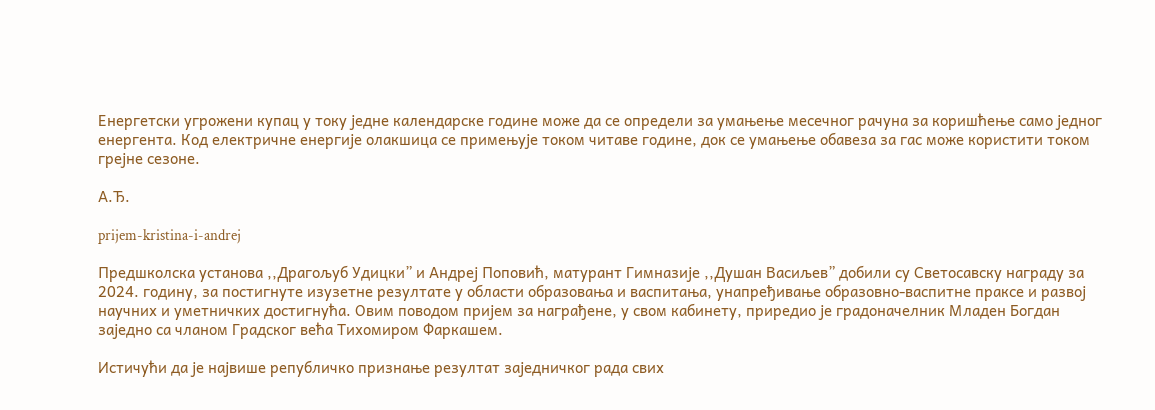Енергетски угрожени купац у току једне календарске године може да се определи за умањење месечног рачуна за коришћење само једног енергента. Код електричне енергије олакшица се примењује током читаве године, док се умањење обавеза за гас може користити током грејне сезоне.

А.Ђ.

prijem-kristina-i-andrej

Предшколска установа ,,Драгољуб Удицки” и Андреј Поповић, матурант Гимназије ,,Душан Васиљев” добили су Светосавску награду за 2024. годину, за постигнуте изузетне резултате у области образовања и васпитања, унапређивање образовно-васпитне праксе и развој научних и уметничких достигнућа. Овим поводом пријем за награђене, у свом кабинету, приредио је градоначелник Младен Богдан заједно са чланом Градског већа Тихомиром Фаркашем.

Истичући да је највише републичко признање резултат заједничког рада свих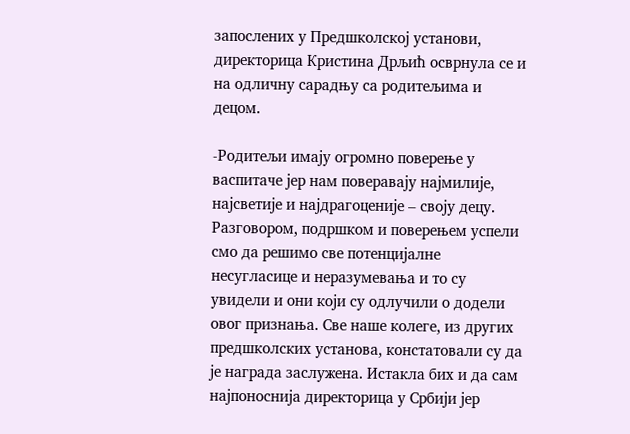запослених у Предшколској установи, директорица Кристина Дрљић осврнула се и на одличну сарадњу са родитељима и децом.

-Родитељи имају огромно поверење у васпитаче јер нам поверавају најмилије, најсветије и најдрагоценије – своју децу. Разговором, подршком и поверењем успели смо да решимо све потенцијалне несугласице и неразумевања и то су увидели и они који су одлучили о додели овог признања. Све наше колеге, из других предшколских установа, констатовали су да је награда заслужена. Истакла бих и да сам најпоноснија директорица у Србији јер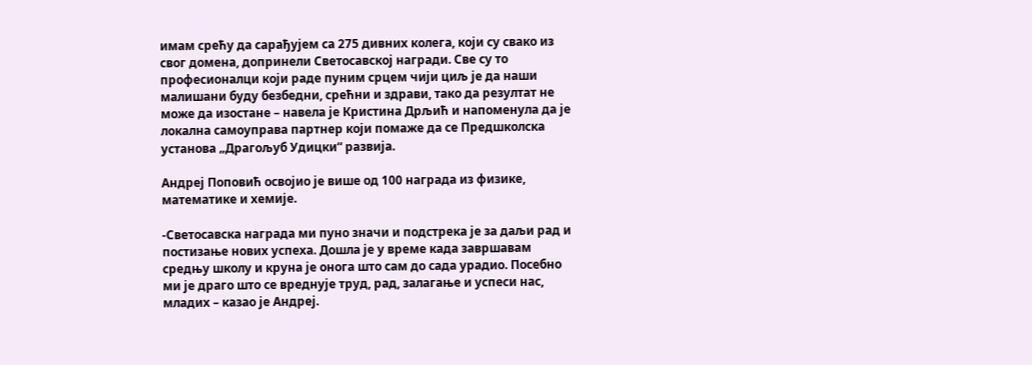имам срећу да сарађујем са 275 дивних колега, који су свако из свог домена, допринели Светосавској награди. Све су то професионалци који раде пуним срцем чији циљ је да наши малишани буду безбедни, срећни и здрави, тако да резултат не може да изостане – навела је Кристина Дрљић и напоменула да је локална самоуправа партнер који помаже да се Предшколска установа „Драгољуб Удицки“ развија.

Андреј Поповић освојио је више од 100 награда из физике, математике и хемије.

-Светосавска награда ми пуно значи и подстрека је за даљи рад и постизање нових успеха. Дошла је у време када завршавам средњу школу и круна је онога што сам до сада урадио. Посебно ми је драго што се вреднује труд, рад, залагање и успеси нас, младих – казао је Андреј.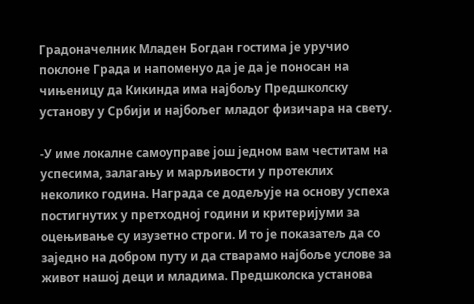Градоначелник Младен Богдан гостима је уручио поклоне Града и напоменуо да је да је поносан на чињеницу да Кикинда има најбољу Предшколску установу у Србији и најбољег младог физичара на свету.

-У име локалне самоуправе још једном вам честитам на успесима, залагању и марљивости у протеклих неколико година. Награда се додељује на основу успеха постигнутих у претходној години и критеријуми за оцењивање су изузетно строги. И то је показатељ да со заједно на добром путу и да стварамо најбоље услове за живот нашој деци и младима. Предшколска установа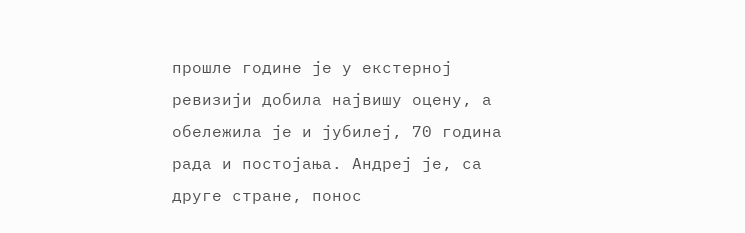прошле године је у екстерној ревизији добила највишу оцену, а обележила је и јубилеј, 70 година рада и постојања. Андреј је, са друге стране, понос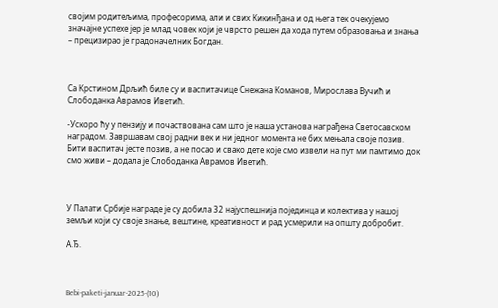својим родитељима, професорима, али и свих Кикинђана и од њега тек очекујемо значајне успехе јер је млад човек који је чврсто решен да хода путем образовања и знања – прецизирао је градоначелник Богдан.



Са Крстином Дрљић биле су и васпитачице Снежана Команов, Мирослава Вучић и Слободанка Аврамов Иветић.

-Ускоро ћу у пензију и почаствована сам што је наша установа награђена Светосавском наградом. Завршавам свој радни век и ни једног момента не бих мењала своје позив. Бити васпитач јесте позив, а не посао и свако дете које смо извели на пут ми памтимо док смо живи – додала је Слободанка Аврамов Иветић.



У Палати Србије награде је су добила 32 најуспешнија појединца и колектива у нашој земљи који су своје знање, вештине, креативност и рад усмерили на општу добробит.

А.Ђ.



Bebi-paketi-januar-2025-(10)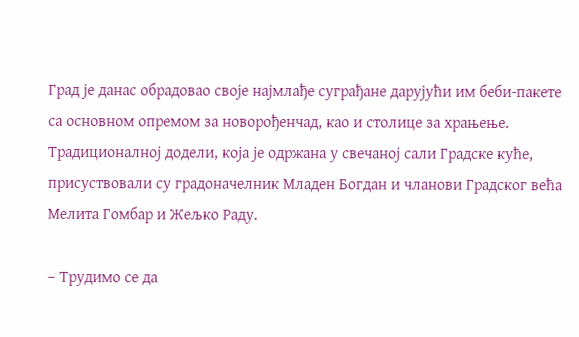Град је данас обрадовао своје најмлађе суграђане дарујући им беби-пакете са основном опремом за новорођенчад, као и столице за храњење. Традиционалној додели, која је одржана у свечаној сали Градске куће, присуствовали су градоначелник Младен Богдан и чланови Градског већа Мелита Гомбар и Жељко Раду.

– Трудимо се да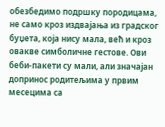обезбедимо подршку породицама, не само кроз издвајања из градског буџета, која нису мала, већ и кроз овакве симболичне гестове. Ови беби-пакети су мали, али значајан допринос родитељима у првим месецима са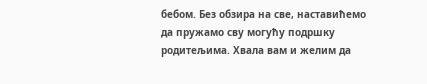бебом. Без обзира на све, наставићемо да пружамо сву могућу подршку родитељима. Хвала вам и желим да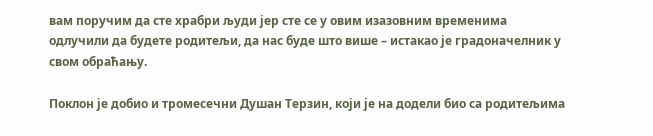вам поручим да сте храбри људи јер сте се у овим изазовним временима одлучили да будете родитељи, да нас буде што више – истакао је градоначелник у свом обраћању.

Поклон је добио и тромесечни Душан Терзин, који је на додели био са родитељима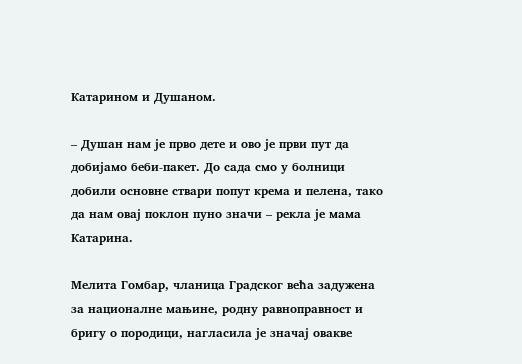Катарином и Душаном.

– Душан нам је прво дете и ово је први пут да добијамо беби-пакет. До сада смо у болници добили основне ствари попут крема и пелена, тако да нам овај поклон пуно значи – рекла је мама Катарина.

Мелита Гомбар, чланица Градског већа задужена за националне мањине, родну равноправност и бригу о породици, нагласила је значај овакве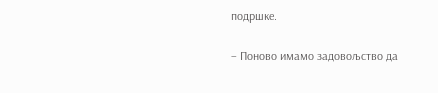подршке.

– Поново имамо задовољство да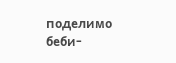поделимо беби-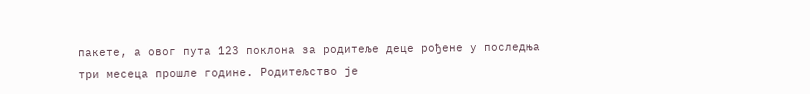пакете, а овог пута 123 поклона за родитеље деце рођене у последња три месеца прошле године. Родитељство је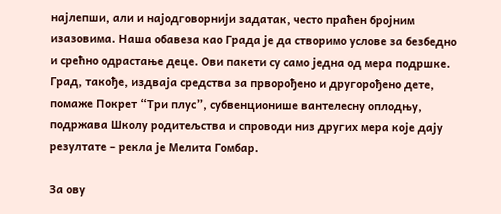најлепши, али и најодговорнији задатак, често праћен бројним изазовима. Наша обавеза као Града је да створимо услове за безбедно и срећно одрастање деце. Ови пакети су само једна од мера подршке. Град, такође, издваја средства за прворођено и другорођено дете, помаже Покрет “Три плус”, субвенционише вантелесну оплодњу, подржава Школу родитељства и спроводи низ других мера које дају резултате – рекла је Мелита Гомбар.

За ову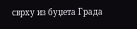сврху из буџета Града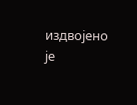издвојено је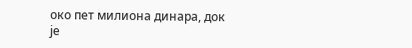око пет милиона динара, док је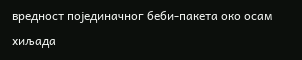вредност појединачног беби-пакета око осам хиљада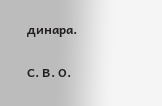динара.

С. В. О.